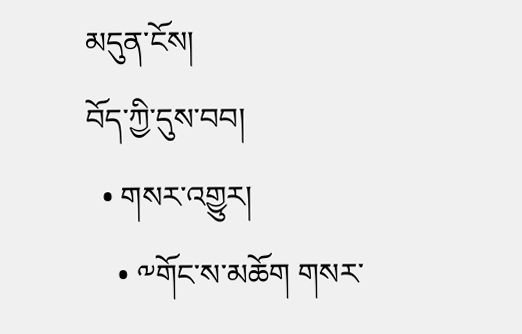མདུན་ངོས།
བོད་ཀྱི་དུས་བབ།
  • གསར་འགྱུར།
    • ༸གོང་ས་མཆོག གསར་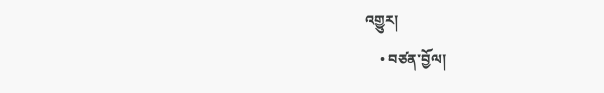འགྱུར།
    • བཙན་བྱོལ།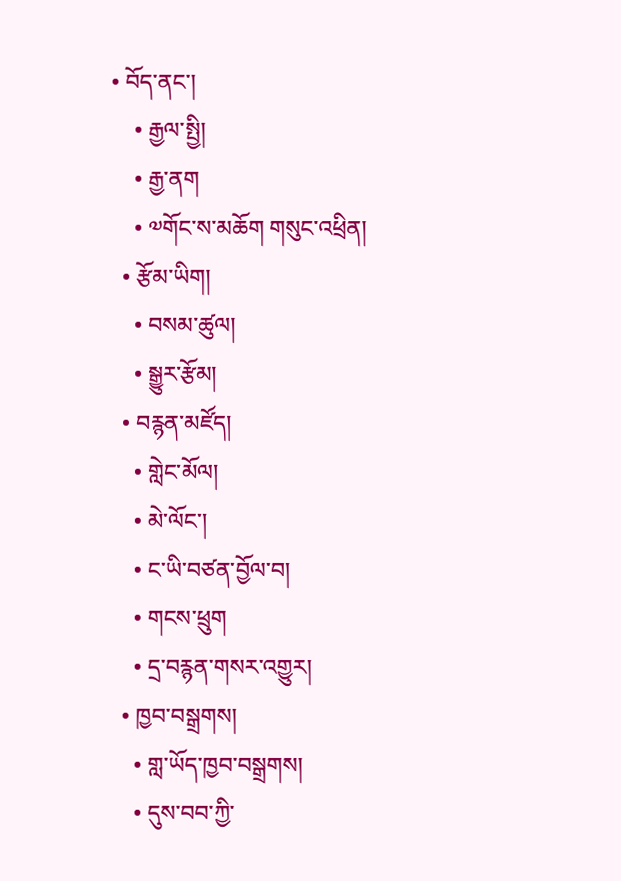• བོད་ནང་།
    • རྒྱལ་སྤྱི།
    • རྒྱ་ནག
    • ༧གོང་ས་མཆོག གསུང་འཕྲིན།
  • རྩོམ་ཡིག།
    • བསམ་ཚུལ།
    • སྒྱུར་རྩོམ།
  • བརྙན་མཛོད།
    • གླེང་མོལ།
    • མེ་ལོང་།
    • ང་ཡི་བཙན་བྱོལ་བ།
    • གངས་ཕྲུག
    • དྲ་བརྙན་གསར་འགྱུར།
  • ཁྱབ་བསྒྲགས།
    • གླ་ཡོད་ཁྱབ་བསྒྲགས།
    • དུས་བབ་ཀྱི་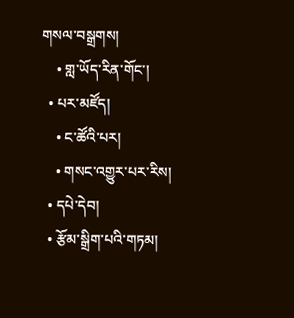གསལ་བསྒྲགས།
    • གླ་ཡོད་རིན་གོང་།
  • པར་མཛོད།
    • ང་ཚོའི་པར།
    • གསང་འགྱུར་པར་རིས།
  • དཔེ་དེབ།
  • རྩོམ་སྒྲིག་པའི་གཏམ།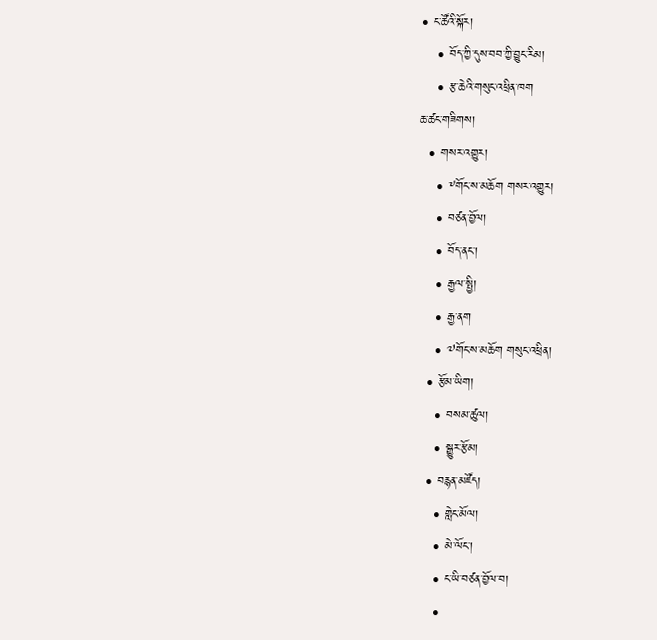• ང་ཚོའི་སྐོར།
    • བོད་ཀྱི་དུས་བབ་ཀྱི་བྱུང་རིམ།
    • རྩ་ཆེའི་གསུང་འཕྲིན་ཁག
ཆ་ཚང་གཟིགས།
  • གསར་འགྱུར།
    • ༸གོང་ས་མཆོག གསར་འགྱུར།
    • བཙན་བྱོལ།
    • བོད་ནང་།
    • རྒྱལ་སྤྱི།
    • རྒྱ་ནག
    • ༧གོང་ས་མཆོག གསུང་འཕྲིན།
  • རྩོམ་ཡིག།
    • བསམ་ཚུལ།
    • སྒྱུར་རྩོམ།
  • བརྙན་མཛོད།
    • གླེང་མོལ།
    • མེ་ལོང་།
    • ང་ཡི་བཙན་བྱོལ་བ།
    •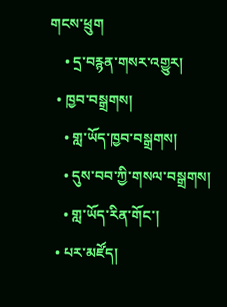གངས་ཕྲུག
    • དྲ་བརྙན་གསར་འགྱུར།
  • ཁྱབ་བསྒྲགས།
    • གླ་ཡོད་ཁྱབ་བསྒྲགས།
    • དུས་བབ་ཀྱི་གསལ་བསྒྲགས།
    • གླ་ཡོད་རིན་གོང་།
  • པར་མཛོད།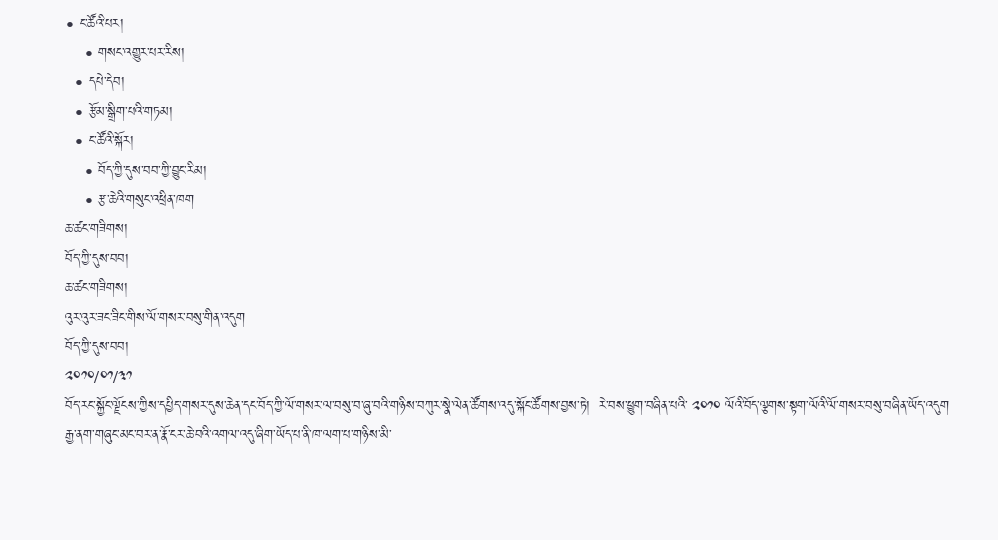• ང་ཚོའི་པར།
    • གསང་འགྱུར་པར་རིས།
  • དཔེ་དེབ།
  • རྩོམ་སྒྲིག་པའི་གཏམ།
  • ང་ཚོའི་སྐོར།
    • བོད་ཀྱི་དུས་བབ་ཀྱི་བྱུང་རིམ།
    • རྩ་ཆེའི་གསུང་འཕྲིན་ཁག
ཆ་ཚང་གཟིགས།
བོད་ཀྱི་དུས་བབ།
ཆ་ཚང་གཟིགས།
འུར་འུར་ཟང་ཟིང་གིས་ལོ་གསར་བསུ་གིན་འདུག
བོད་ཀྱི་དུས་བབ།
༢༠༡༠/༠༡/༣༡
བོད་རང་སྐྱོང་ལྗོངས་ཀྱིས་དཔྱིད་གསར་དུས་ཆེན་དང་བོད་ཀྱི་ལོ་གསར་ལ་བསུ་བ་ཞུ་བའི་གཉིས་བཀུར་སྣེ་ལེན་ཚོགས་འདུ་སྐོང་ཚོགས་བྱས་ཏེ།  རེ་བས་ཕྱུག་བཞིན་པའི་ ༢༠༡༠ ལོའི་བོད་ལྕགས་སྟག་ལོའི་ལོ་གསར་བསུ་བཞིན་ཡོད་འདུག
རྒྱ་ནག་གཞུང་མང་བར་ན་རྣོ་ངར་ཆེ་བའི་འགལ་འདུ་ཞིག་ཡོད་པ་ནི་ཁ་ལག་པ་གཉིས་མི་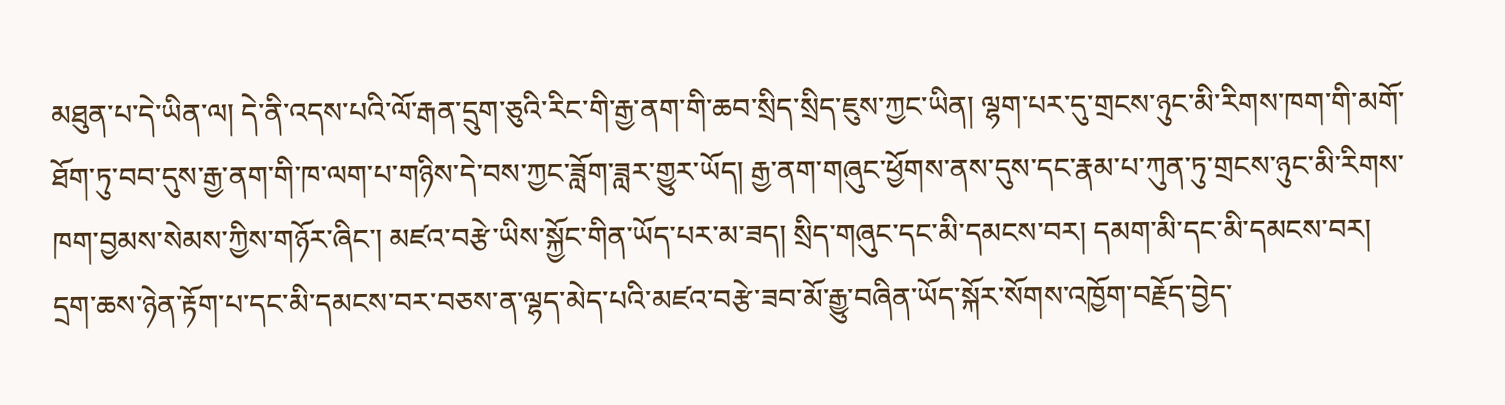མཐུན་པ་དེ་ཡིན་ལ། དེ་ནི་འདས་པའི་ལོ་རྒན་དྲུག་ཅུའི་རིང་གི་རྒྱ་ནག་གི་ཆབ་སྲིད་སྲིད་ཇུས་ཀྱང་ཡིན། ལྷག་པར་དུ་གྲངས་ཉུང་མི་རིགས་ཁག་གི་མགོ་ཐོག་ཏུ་བབ་དུས་རྒྱ་ནག་གི་ཁ་ལག་པ་གཉིས་དེ་བས་ཀྱང་ཟློག་ཟླར་གྱུར་ཡོད། རྒྱ་ནག་གཞུང་ཕྱོགས་ནས་དུས་དང་རྣམ་པ་ཀུན་ཏུ་གྲངས་ཉུང་མི་རིགས་ཁག་བྱམས་སེམས་ཀྱིས་གཉོར་ཞིང་། མཛའ་བརྩེ་ཡིས་སྐྱོང་གིན་ཡོད་པར་མ་ཟད། སྲིད་གཞུང་དང་མི་དམངས་བར། དམག་མི་དང་མི་དམངས་བར། དྲག་ཆས་ཉེན་རྟོག་པ་དང་མི་དམངས་བར་བཅས་ན་ལྷད་མེད་པའི་མཛའ་བརྩེ་ཟབ་མོ་རྒྱུ་བཞིན་ཡོད་སྐོར་སོགས་འཁྱོག་བརྗོད་བྱེད་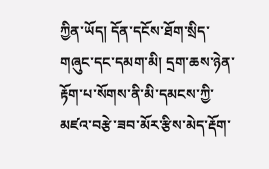ཀྱིན་ཡོད། དོན་དངོས་ཐོག་སྲིད་གཞུང་དང་དམག་མི། དྲག་ཆས་ཉེན་རྟོག་པ་སོགས་ནི་མི་དམངས་ཀྱི་མཛའ་བརྩེ་ཟབ་མོར་རྩིས་མེད་རྡོག་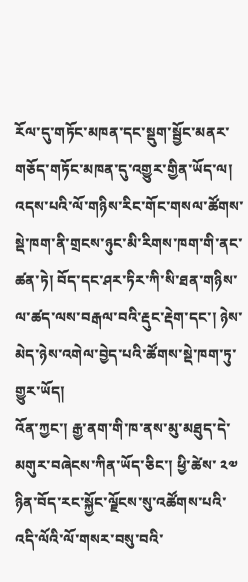རོལ་དུ་གཏོང་མཁན་དང་སྡུག་སྦྱོང་མནར་གཅོད་གཏོང་མཁན་དུ་འགྱུར་གྱིན་ཡོད་ལ། འདས་པའི་ལོ་གཉིས་རིང་གོང་གསལ་ཚོགས་སྡེ་ཁག་ནི་གྲངས་ཉུང་མི་རིགས་ཁག་གི་ནང་ཚན་ཏེ། བོད་དང་ཤར་ཏིར་ཀི་སི་ཐན་གཉིས་ལ་ཚད་ལས་བརྒལ་བའི་རྡུང་རྡེག་དང་། ཉེས་མེད་ཉེས་འགེལ་བྱེད་པའི་ཚོགས་སྡེ་ཁག་ཏུ་གྱུར་ཡོད།
འོན་ཀྱང་། རྒྱ་ནག་གི་ཁ་ནས་མུ་མཐུད་དེ་མགུར་བཞེངས་ཀིན་ཡོད་ཅིང་། ཕྱི་ཚེས་ ༢༧ ཉིན་བོད་རང་སྐྱོང་ལྗོངས་སུ་འཚོགས་པའི་འདི་ལོའི་ལོ་གསར་བསུ་བའི་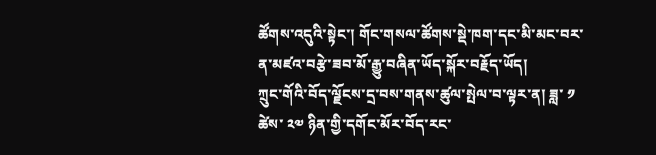ཚོགས་འདུའི་སྟེང་། གོང་གསལ་ཚོགས་སྡེ་ཁག་དང་མི་མང་བར་ན་མཛའ་བརྩེ་ཟབ་མོ་རྒྱུ་བཞིན་ཡོད་སྐོར་བརྗོད་ཡོད།
ཀྲུང་གོའི་བོད་ལྗོངས་དྲ་བས་གནས་ཚུལ་སྤེལ་བ་ལྟར་ན། ཟླ་ ༡ ཚེས་ ༢༧ ཉིན་གྱི་དགོང་མོར་བོད་རང་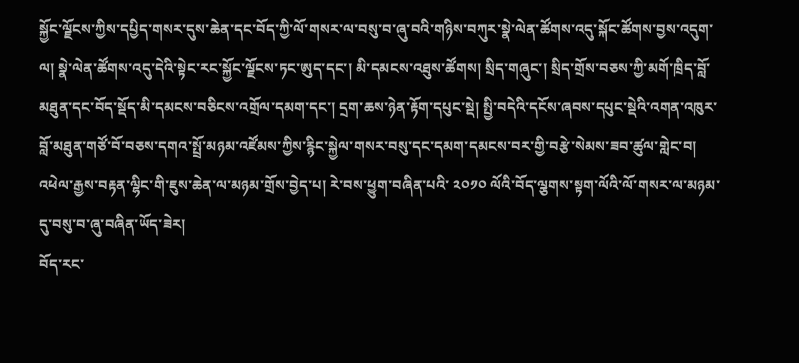སྐྱོང་ལྗོངས་ཀྱིས་དཔྱིད་གསར་དུས་ཆེན་དང་བོད་ཀྱི་ལོ་གསར་ལ་བསུ་བ་ཞུ་བའི་གཉིས་བཀུར་སྣེ་ལེན་ཚོགས་འདུ་སྐོང་ཚོགས་བྱས་འདུག་ལ། སྣེ་ལེན་ཚོགས་འདུ་དེའི་སྟེང་རང་སྐྱོང་ལྗོངས་ཏང་ཨུད་དང་། མི་དམངས་འཐུས་ཚོགས། སྲིད་གཞུང་། སྲིད་གྲོས་བཅས་ཀྱི་མགོ་ཁྲིད་བློ་མཐུན་དང་བོད་སྡོད་མི་དམངས་བཅིངས་འགྲོལ་དམག་དང་། དྲག་ཆས་ཉེན་རྟོག་དཔུང་སྡེ། སྤྱི་བདེའི་དངོས་ཞབས་དཔུང་སྡེའི་འགན་འཁུར་བློ་མཐུན་གཙོ་བོ་བཅས་དགའ་སྤྲོ་མཉམ་འཛོམས་ཀྱིས་རྙིང་སྐྱེལ་གསར་བསུ་དང་དམག་དམངས་བར་གྱི་བརྩེ་སེམས་ཟབ་ཚུལ་གླེང་བ། འཕེལ་རྒྱས་བརྟན་ལྷིང་གི་ཇུས་ཆེན་ལ་མཉམ་གྲོས་བྱེད་པ། རེ་བས་ཕྱུག་བཞིན་པའི་ ༢༠༡༠ ལོའི་བོད་ལྕགས་སྟག་ལོའི་ལོ་གསར་ལ་མཉམ་དུ་བསུ་བ་ཞུ་བཞིན་ཡོད་ཟེར།
བོད་རང་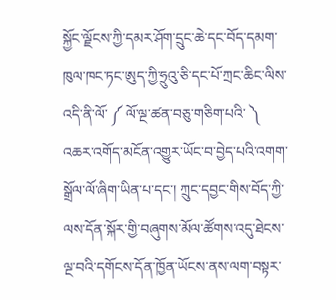སྐྱོང་ལྗོངས་ཀྱི་དམར་ཤོག་དྲུང་ཆེ་དང་བོད་དམག་ཁུལ་ཁང་ཏང་ཨུད་ཀྱི་ཧྲུའུ་ཅི་དང་པོ་ཀྲང་ཆིང་ལིས་འདི་ནི་ལོ་ ༼ ལོ་ལྔ་ཚན་བཅུ་གཅིག་པའི་ ༽ འཆར་འགོད་མངོན་འགྱུར་ཡོང་བ་བྱེད་པའི་འགག་སྒྲོལ་ལོ་ཞིག་ཡིན་པ་དང་། ཀྲུང་དབྱང་གིས་བོད་ཀྱི་ལས་དོན་སྐོར་གྱི་བཞུགས་མོལ་ཚོགས་འདུ་ཐེངས་ལྔ་བའི་དགོངས་དོན་ཁྱོན་ཡོངས་ནས་ལག་བསྟར་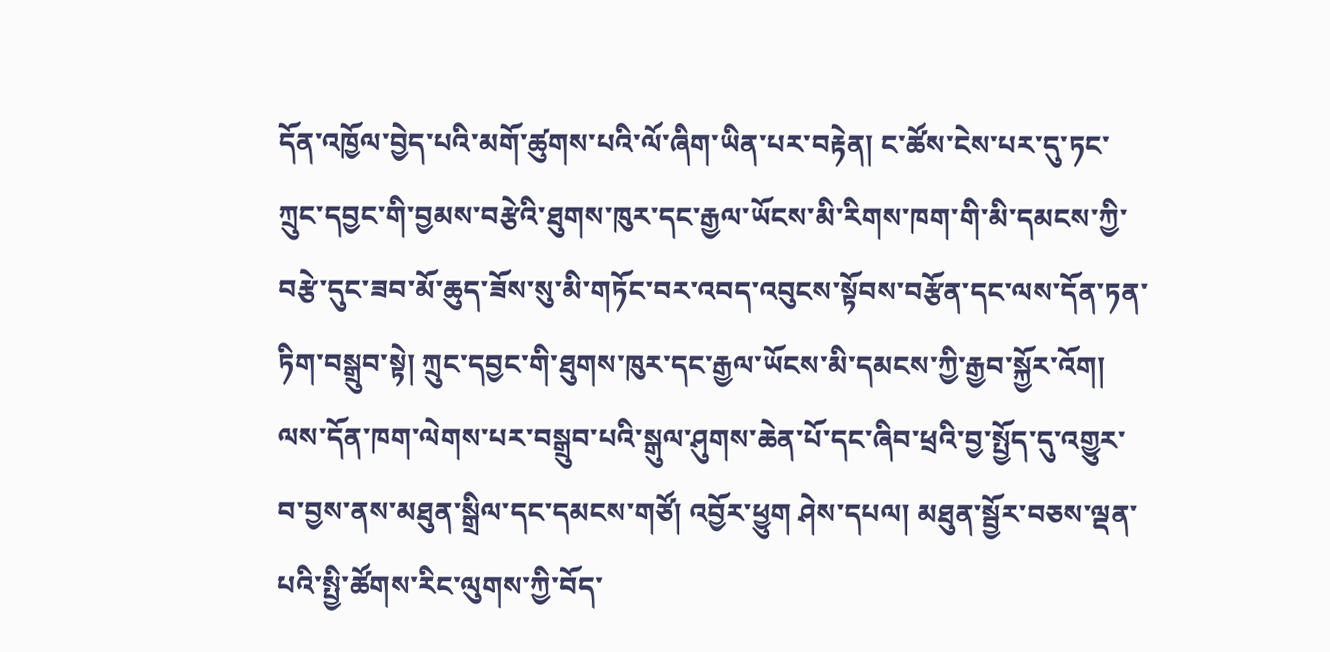དོན་འཁྱོལ་བྱེད་པའི་མགོ་ཚུགས་པའི་ལོ་ཞིག་ཡིན་པར་བརྟེན། ང་ཚོས་ངེས་པར་དུ་ཏང་ཀྲུང་དབྱང་གི་བྱམས་བརྩེའི་ཐུགས་ཁུར་དང་རྒྱལ་ཡོངས་མི་རིགས་ཁག་གི་མི་དམངས་ཀྱི་བརྩེ་དུང་ཟབ་མོ་ཆུད་ཟོས་སུ་མི་གཏོང་བར་འབད་འབུངས་སྟོབས་བརྩོན་དང་ལས་དོན་ཏན་ཏིག་བསྒྲུབ་སྟེ། ཀྲུང་དབྱང་གི་ཐུགས་ཁུར་དང་རྒྱལ་ཡོངས་མི་དམངས་ཀྱི་རྒྱབ་སྐྱོར་འོག། ལས་དོན་ཁག་ལེགས་པར་བསྒྲུབ་པའི་སྒུལ་ཤུགས་ཆེན་པོ་དང་ཞིབ་ཕྲའི་བྱ་སྤྱོད་དུ་འགྱུར་བ་བྱས་ནས་མཐུན་སྒྲིལ་དང་དམངས་གཙོ། འབྱོར་ཕྱུག ཤེས་དཔལ། མཐུན་སྦྱོར་བཅས་ལྡན་པའི་སྤྱི་ཚོགས་རིང་ལུགས་ཀྱི་བོད་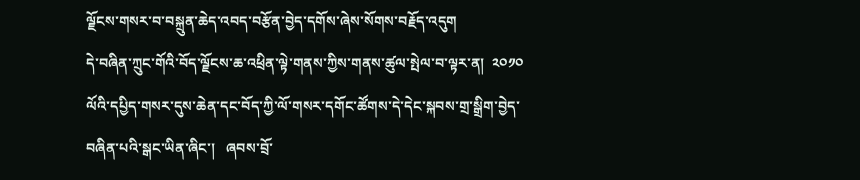ལྗོངས་གསར་བ་བསྐྲུན་ཆེད་འབད་བརྩོན་བྱེད་དགོས་ཞེས་སོགས་བརྗོད་འདུག
དེ་བཞིན་ཀྲུང་གོའི་བོད་ལྗོངས་ཆ་འཕྲིན་ལྟེ་གནས་ཀྱིས་གནས་ཚུལ་སྤེལ་བ་ལྟར་ན།  ༢༠༡༠ ལོའི་དཔྱིད་གསར་དུས་ཆེན་དང་བོད་ཀྱི་ལོ་གསར་དགོང་ཚོགས་དེ་དེང་སྐབས་གྲ་སྒྲིག་བྱེད་བཞིན་པའི་སྒང་ཡིན་ཞིང་།   ཞབས་བྲོ་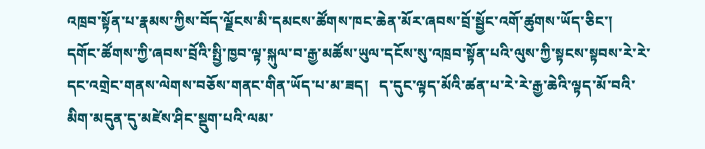འཁྲབ་སྟོན་པ་རྣམས་ཀྱིས་བོད་ལྗོངས་མི་དམངས་ཚོགས་ཁང་ཆེན་མོར་ཞབས་བྲོ་སྦྱོང་འགོ་ཚུགས་ཡོད་ཅིང་།   དགོང་ཚོགས་ཀྱི་ཞབས་བྲོའི་སྤྱི་ཁྱབ་ལྟ་སྐུལ་བ་རྒྱ་མཚོས་ཡུལ་དངོས་སུ་འཁྲབ་སྟོན་པའི་ལུས་ཀྱི་སྟངས་སྟབས་རེ་རེ་དང་འགྲེང་གནས་ལེགས་བཅོས་གནང་གིན་ཡོད་པ་མ་ཟད།   ད་དུང་ལྟད་མོའི་ཚན་པ་རེ་རེ་རྒྱ་ཆེའི་ལྟད་མོ་བའི་མིག་མདུན་དུ་མཛེས་ཤིང་སྡུག་པའི་ལམ་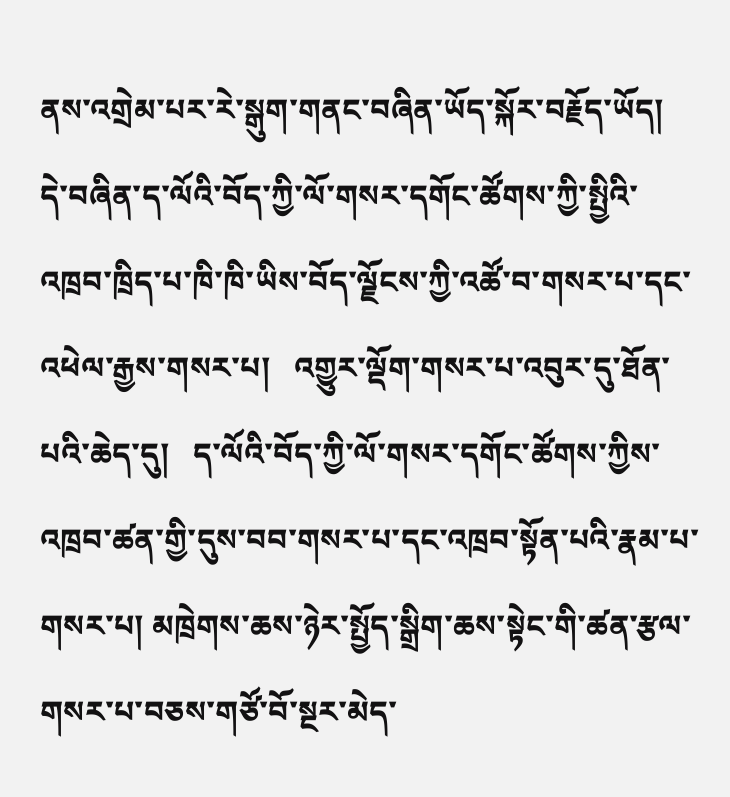ནས་འགྲེམ་པར་རེ་སྒུག་གནང་བཞིན་ཡོད་སྐོར་བརྗོད་ཡོད།
དེ་བཞིན་ད་ལོའི་བོད་ཀྱི་ལོ་གསར་དགོང་ཚོགས་ཀྱི་སྤྱིའི་འཁྲབ་ཁྲིད་པ་ཁི་ཁི་ཡིས་བོད་ལྗོངས་ཀྱི་འཚོ་བ་གསར་པ་དང་འཕེལ་རྒྱས་གསར་པ།   འགྱུར་ལྡོག་གསར་པ་འབུར་དུ་ཐོན་པའི་ཆེད་དུ།   ད་ལོའི་བོད་ཀྱི་ལོ་གསར་དགོང་ཚོགས་ཀྱིས་འཁྲབ་ཚན་གྱི་དུས་བབ་གསར་པ་དང་འཁྲབ་སྟོན་པའི་རྣམ་པ་གསར་པ། མཁྲེགས་ཆས་ཉེར་སྤྱོད་སྒྲིག་ཆས་སྟེང་གི་ཚན་རྩལ་གསར་པ་བཅས་གཙོ་བོ་སྔར་མེད་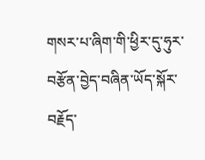གསར་པ་ཞིག་གི་ཕྱིར་དུ་ཧུར་བརྩོན་བྱེད་བཞིན་ཡོད་སྐོར་བརྗོད་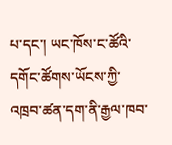པ་དང་། ཡང་ཁོས་ང་ཚོའི་དགོང་ཚོགས་ཡོངས་ཀྱི་འཁྲབ་ཚན་དག་ནི་རྒྱལ་ཁབ་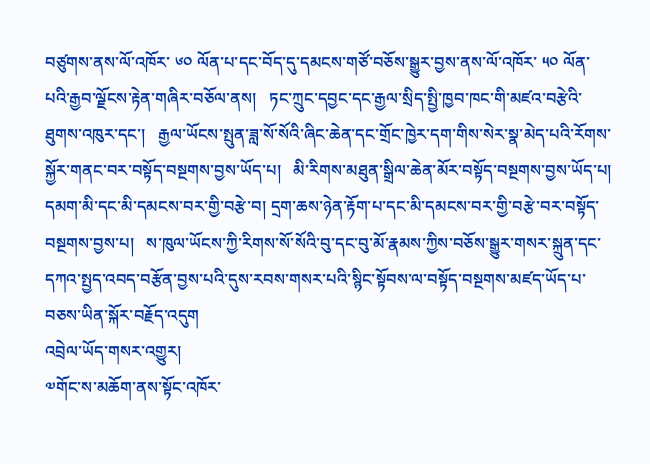བཙུགས་ནས་ལོ་འཁོར་ ༦༠ ལོན་པ་དང་བོད་དུ་དམངས་གཙོ་བཅོས་སྒྱུར་བྱས་ནས་ལོ་འཁོར་ ༥༠ ལོན་པའི་རྒྱབ་ལྗོངས་རྟེན་གཞིར་བཅོལ་ནས།   ཏང་ཀྲུང་དབྱང་དང་རྒྱལ་སྲིད་སྤྱི་ཁྱབ་ཁང་གི་མཛའ་བརྩེའི་ཐུགས་འཁུར་དང་།   རྒྱལ་ཡོངས་སྤུན་ཟླ་སོ་སོའི་ཞིང་ཆེན་དང་གྲོང་ཁྱེར་དག་གིས་སེར་སྣ་མེད་པའི་རོགས་སྐྱོར་གནང་བར་བསྟོད་བསྔགས་བྱས་ཡོད་པ།   མི་རིགས་མཐུན་སྒྲིལ་ཆེན་མོར་བསྟོད་བསྔགས་བྱས་ཡོད་པ།   དམག་མི་དང་མི་དམངས་བར་གྱི་བརྩེ་བ། དྲག་ཆས་ཉེན་རྟོག་པ་དང་མི་དམངས་བར་གྱི་བརྩེ་བར་བསྟོད་བསྔགས་བྱས་པ།   ས་ཁུལ་ཡོངས་ཀྱི་རིགས་སོ་སོའི་བུ་དང་བུ་མོ་རྣམས་ཀྱིས་བཅོས་སྒྱུར་གསར་སྐྲུན་དང་དཀའ་སྤྱད་འབད་བརྩོན་བྱས་པའི་དུས་རབས་གསར་པའི་སྙིང་སྟོབས་ལ་བསྟོད་བསྔགས་མཛད་ཡོད་པ་བཅས་ཡིན་སྐོར་བརྗོད་འདུག
འབྲེལ་ཡོད་གསར་འགྱུར།
༧གོང་ས་མཆོག་ནས་སྟོང་འཁོར་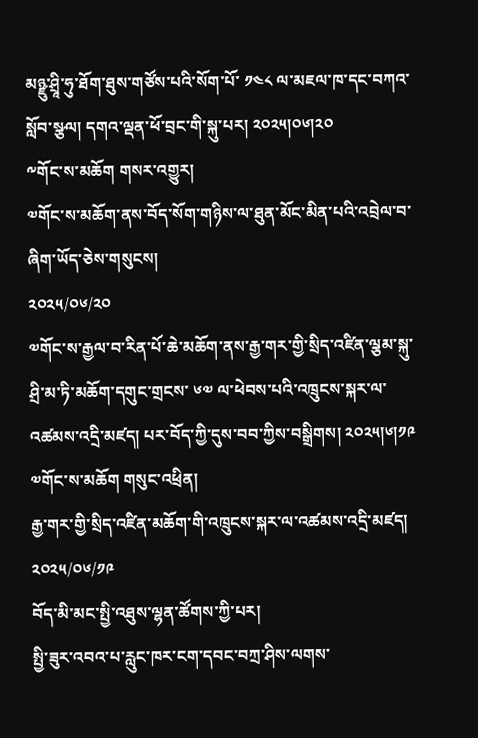མཉྫུ་ཤྲཱི་ཧུ་ཐོག་ཐུས་གཙོས་པའི་སོག་པོ་ ༡༤༨ ལ་མཇལ་ཁ་དང་བཀའ་སློབ་སྩལ། དགའ་ལྡན་ཕོ་བྲང་གི་སྐུ་པར། ༢༠༢༥།༠༦།༢༠
༸གོང་ས་མཆོག གསར་འགྱུར།
༧གོང་ས་མཆོག་ནས་བོད་སོག་གཉིས་ལ་ཐུན་མོང་མིན་པའི་འབྲེལ་བ་ཞིག་ཡོད་ཅེས་གསུངས།
༢༠༢༥/༠༦/༢༠
༧གོང་ས་རྒྱལ་བ་རིན་པོ་ཆེ་མཆོག་ནས་རྒྱ་གར་གྱི་སྲིད་འཛིན་ལྕམ་སྐུ་ཤྲི་མ་ཏི་མཆོག་དགུང་གྲངས་ ༦༧ ལ་ཕེབས་པའི་འཁྲུངས་སྐར་ལ་འཚམས་འདྲི་མཛད། པར་བོད་ཀྱི་དུས་བབ་ཀྱིས་བསྒྲིགས། ༢༠༢༥།༦།༡༩
༧གོང་ས་མཆོག གསུང་འཕྲིན།
རྒྱ་གར་གྱི་སྲིད་འཛིན་མཆོག་གི་འཁྲུངས་སྐར་ལ་འཚམས་འདྲི་མཛད།
༢༠༢༥/༠༦/༡༩
བོད་མི་མང་སྤྱི་འཐུས་ལྷན་ཚོགས་ཀྱི་པར།
སྤྱི་ཟུར་འབའ་པ་རླུང་ཁར་ངག་དབང་བཀྲ་ཤིས་ལགས་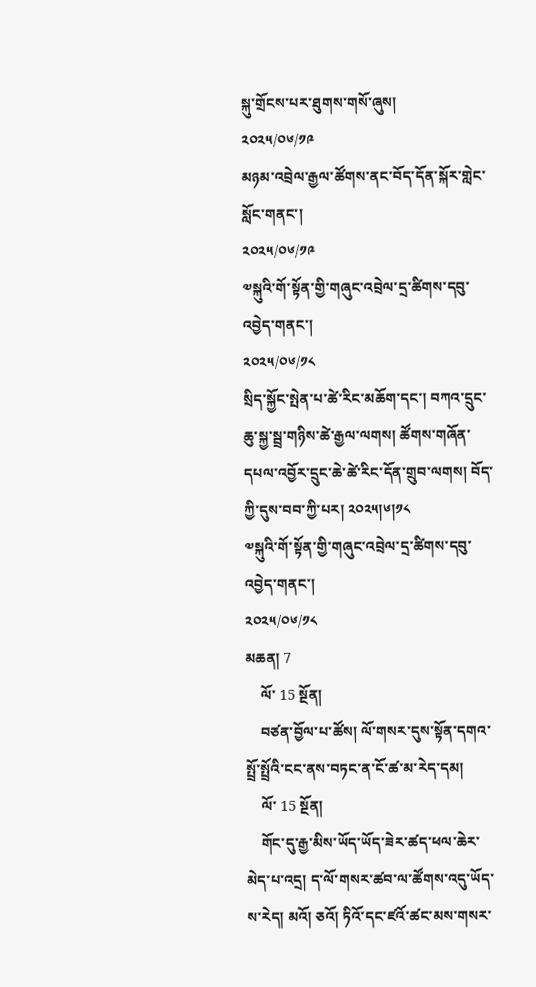སྐུ་གྲོངས་པར་ཐུགས་གསོ་ཞུས།
༢༠༢༥/༠༦/༡༩
མཉམ་འབྲེལ་རྒྱལ་ཚོགས་ནང་བོད་དོན་སྐོར་གླེང་སློང་གནང་།
༢༠༢༥/༠༦/༡༩
༧སྐུའི་གོ་སྟོན་གྱི་གཞུང་འབྲེལ་དྲ་ཚིགས་དབུ་འབྱེད་གནང་།
༢༠༢༥/༠༦/༡༨
སྲིད་སྐྱོང་སྤེན་པ་ཚེ་རིང་མཆོག་དང་། བཀའ་དྲུང་ཆུ་སྐྱ་སྦྲ་གཉིས་ཚེ་རྒྱལ་ལགས། ཚོགས་གཞོན་དཔལ་འབྱོར་དྲུང་ཆེ་ཚེ་རིང་དོན་གྲུབ་ལགས། བོད་ཀྱི་དུས་བབ་ཀྱི་པར། ༢༠༢༥།༦།༡༨
༧སྐུའི་གོ་སྟོན་གྱི་གཞུང་འབྲེལ་དྲ་ཚིགས་དབུ་འབྱེད་གནང་།
༢༠༢༥/༠༦/༡༨
མཆན། 7
    ལོ་ 15 སྔོན།
    བཙན་བྱོལ་པ་ཚོས། ལོ་གསར་དུས་སྟོན་དགའ་སྤྲོ་སྤྲོའི་ངང་ནས་བཏང་ན་ངོ་ཚ་མ་རེད་དམ།
    ལོ་ 15 སྔོན།
    གོང་དུ་རྒྱ་མིས་ཡོད་ཡོད་ཟེར་ཚད་ཕལ་ཆེར་མེད་པ་འདྲ། ད་ལོ་གསར་ཚབ་ལ་ཚོགས་འདུ་ཡོད་ས་རེད། མའོ། ཅའོ། ཏིའོ་དང་ཛའོ་ཚང་མས་གསར་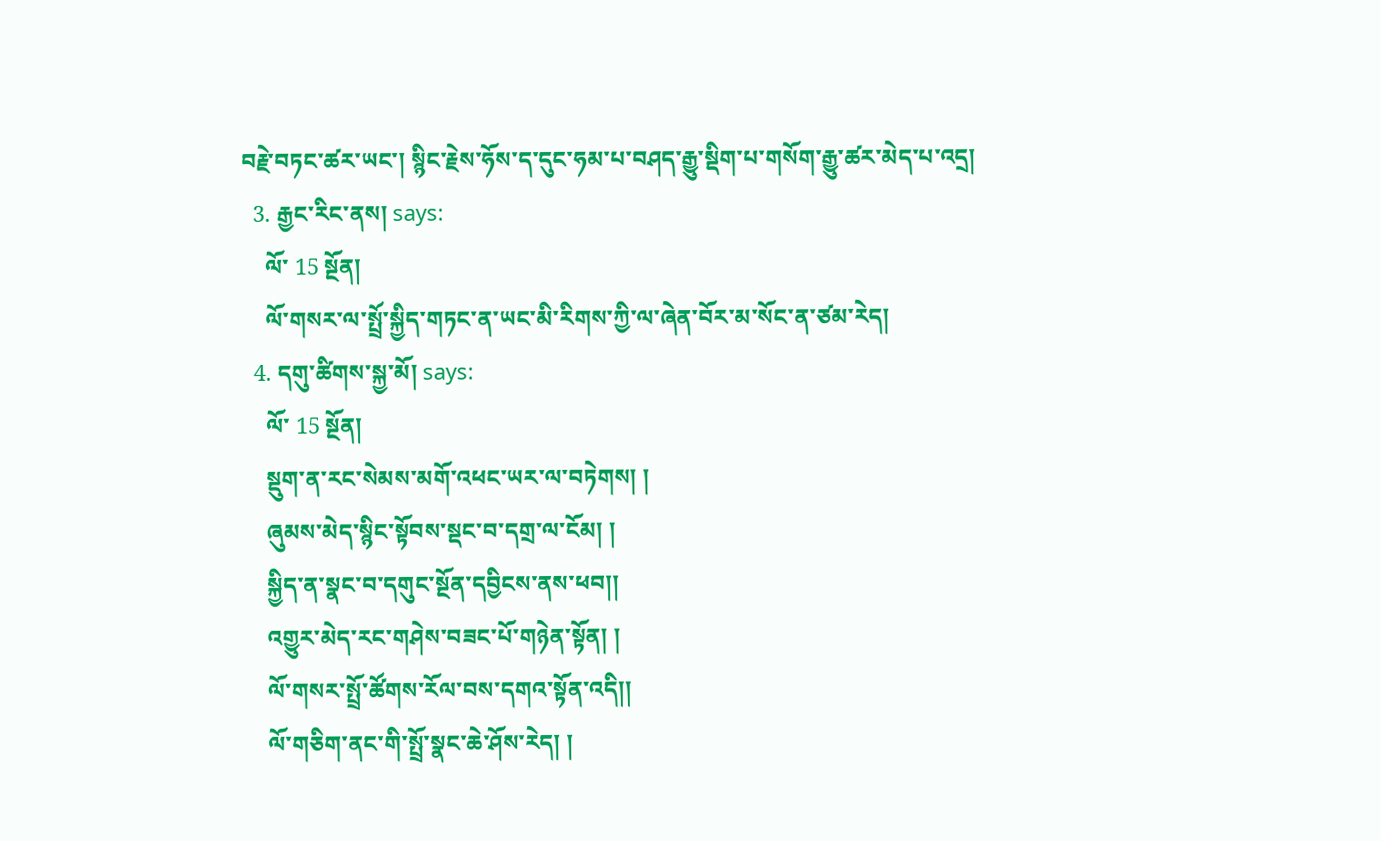བརྗེ་བཏང་ཚར་ཡང་། སྙིང་རྗེས་ཧོས་ད་དུང་ཧམ་པ་བཤད་རྒྱུ་སྡིག་པ་གསོག་རྒྱུ་ཚར་མེད་པ་འདྲ།
  3. རྒྱང་རིང་ནས། says:
    ལོ་ 15 སྔོན།
    ལོ་གསར་ལ་སྤྲོ་སྐྱིད་གཏང་ན་ཡང་མི་རིགས་ཀྱི་ལ་ཞེན་བོར་མ་སོང་ན་ཙམ་རེད།
  4. དགུ་ཚིགས་སྐྱ་མོ། says:
    ལོ་ 15 སྔོན།
    སྡུག་ན་རང་སེམས་མགོ་འཕང་ཡར་ལ་བཏེགས། །
    ཞུམས་མེད་སྙིང་སྟོབས་སྡང་བ་དགྲ་ལ་ངོམ། །
    སྐྱིད་ན་སྣང་བ་དགུང་སྔོན་དབྱིངས་ནས་ཕབ།།
    འགྱུར་མེད་རང་གཤེས་བཟང་པོ་གཉེན་སྟོན། །
    ལོ་གསར་སྤྲོ་ཚོགས་རོལ་བས་དགའ་སྟོན་འདི།།
    ལོ་གཅིག་ནང་གི་སྤྲོ་སྣང་ཆེ་ཤོས་རེད། །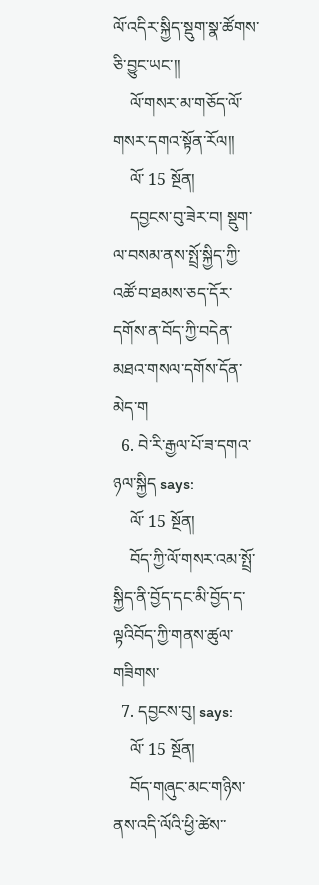ལོ་འདིར་སྐྱིད་སྡུག་སྣ་ཚོགས་ཅི་བྱུང་ཡང་།།
    ལོ་གསར་མ་གཅོད་ལོ་གསར་དགའ་སྟོན་རོལ།།
    ལོ་ 15 སྔོན།
    དབྱངས་བུ་ཟེར་བ། སྡུག་ལ་བསམ་ནས་སྤྲོ་སྐྱིད་ཀྱི་འཚོ་བ་ཐམས་ཅད་དོར་དགོས་ན་བོད་ཀྱི་བདེན་མཐའ་གསལ་དགོས་དོན་མེད་ག
  6. བེ་རི་རྒྱལ་པོ་ཟ་དགའ་ཉལ་སྐྱིད says:
    ལོ་ 15 སྔོན།
    བོད་ཀྱི་ལོ་གསར་འམ་སྤྲོ་སྐྱིད་ནི་བྱོད་དང་མི་བྱོད་ད་ལྟའིབོད་ཀྱི་གནས་ཚུལ་གཟིགས་
  7. དབྱངས་བུ། says:
    ལོ་ 15 སྔོན།
    བོད་གཞུང་མང་གཉིས་ནས་འདི་ལོའི་ཕྱི་ཚེས་་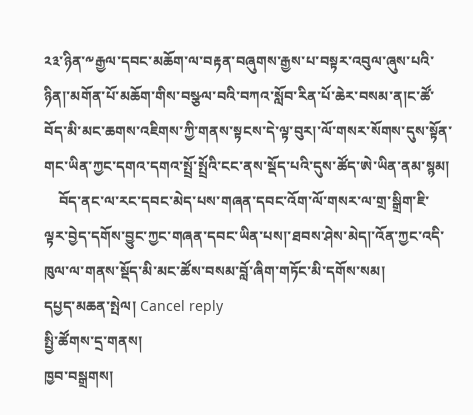༢༣་ཉིན་༸རྒྱལ་དབང་མཆོག་ལ་བརྟན་བཞུགས་རྒྱས་པ་བསྟར་འབུལ་ཞུས་པའི་ཉིན།་མགོན་པོ་མཆོག་གིས་བསྩལ་བའི་བཀའ་སློབ་རིན་པོ་ཆེར་བསམ་ན།ང་ཚོ་བོད་མི་མང་ཆགས་འཇིགས་ཀྱི་གནས་སྟངས་དེ་ལྟ་བུར།་ལོ་གསར་སོགས་དུས་སྟོན་གང་ཡིན་ཀྱང་དགའ་དགའ་སྤྲོ་སྤྲོའི་ངང་ནས་སྡོད་པའི་དུས་ཚོད་ཨེ་ཡིན་ནམ་སྙམ།
    བོད་ནང་ལ་རང་དབང་མེད་པས་གཞན་དབང་འོག་ལོ་གསར་ལ་གྲ་སྒྲིག་ཇི་ལྟར་བྱེད་དགོས་བྱུང་ཀྱང་གཞན་དབང་ཡིན་པས།་ཐབས་ཤེས་མེད།་འོན་ཀྱང་འདི་ཁུལ་ལ་གནས་སྡོད་མི་མང་ཚོས་བསམ་བློ་ཞིག་གཏོང་མི་དགོས་སམ།
དཔྱད་མཆན་སྤེལ། Cancel reply
སྤྱི་ཚོགས་དྲ་གནས།
ཁྱབ་བསྒྲགས།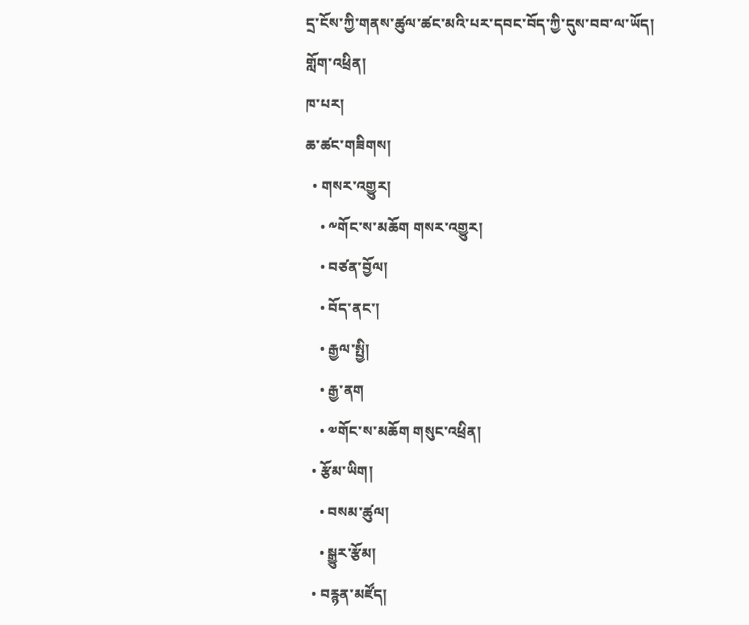དྲ་ངོས་ཀྱི་གནས་ཚུལ་ཚང་མའི་པར་དབང་བོད་ཀྱི་དུས་བབ་ལ་ཡོད།
གློག་འཕྲིན།
ཁ་པར།
ཆ་ཚང་གཟིགས།
  • གསར་འགྱུར།
    • ༸གོང་ས་མཆོག གསར་འགྱུར།
    • བཙན་བྱོལ།
    • བོད་ནང་།
    • རྒྱལ་སྤྱི།
    • རྒྱ་ནག
    • ༧གོང་ས་མཆོག གསུང་འཕྲིན།
  • རྩོམ་ཡིག།
    • བསམ་ཚུལ།
    • སྒྱུར་རྩོམ།
  • བརྙན་མཛོད།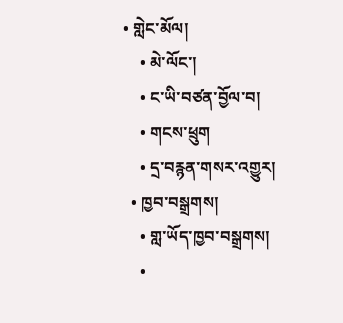• གླེང་མོལ།
    • མེ་ལོང་།
    • ང་ཡི་བཙན་བྱོལ་བ།
    • གངས་ཕྲུག
    • དྲ་བརྙན་གསར་འགྱུར།
  • ཁྱབ་བསྒྲགས།
    • གླ་ཡོད་ཁྱབ་བསྒྲགས།
    •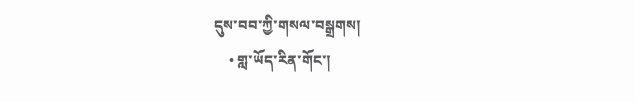དུས་བབ་ཀྱི་གསལ་བསྒྲགས།
    • གླ་ཡོད་རིན་གོང་།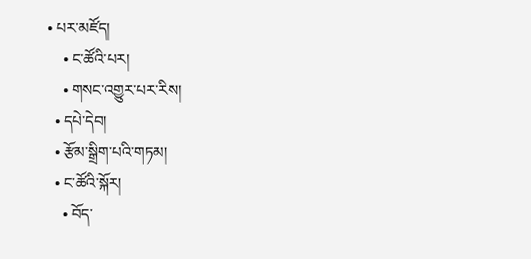• པར་མཛོད།
    • ང་ཚོའི་པར།
    • གསང་འགྱུར་པར་རིས།
  • དཔེ་དེབ།
  • རྩོམ་སྒྲིག་པའི་གཏམ།
  • ང་ཚོའི་སྐོར།
    • བོད་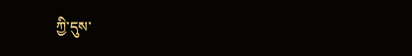ཀྱི་དུས་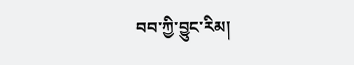བབ་ཀྱི་བྱུང་རིམ།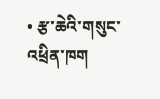• རྩ་ཆེའི་གསུང་འཕྲིན་ཁག